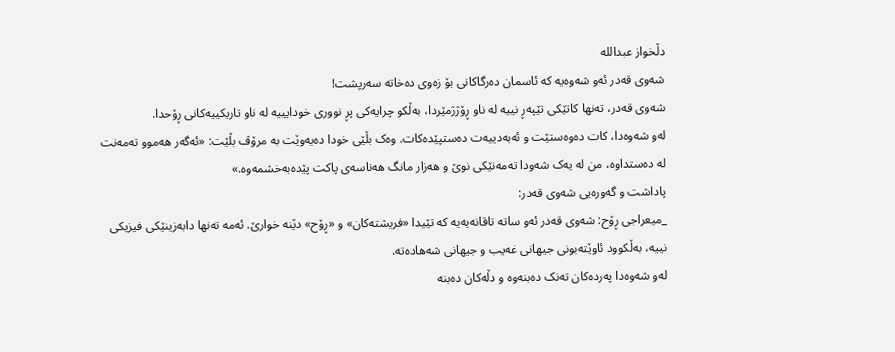دڵخواز عبدالله
شەوی قەدر ئەو شەوەیە کە ئاسمان دەرگاکانی بۆ زەوی دەخاتە سەرپشت!
شەوی قەدر، تەنها کاتێکی تێپەڕ نییە لە ناو ڕۆژژمێردا، بەڵکو چرایەکی پڕ نووری خودایییە لە ناو تاریکییەکانی ڕۆحدا.
لەو شەوەدا، کات دەوەستێت و ئەبەدییەت دەستپێدەکات. وەک بڵێی خودا دەیەوێت بە مرۆڤ بڵێت: «ئەگەر هەموو تەمەنت لە دەستداوە، من لە یەک شەودا تەمەنێکی نوێ و هەزار مانگ هەناسەی پاکت پێدەبەخشمەوە.»
پاداشت و گەورەیی شەوی قەدر:
_میعراجی ڕۆح: شەوی قەدر ئەو ساتە تاقانەیەیە کە تێیدا «فریشتەکان» و «ڕۆح» دێنە خوارێ. ئەمە تەنها دابەزینێکی فیزیکی نییە، بەڵکوود ئاوێتەبونی جیهانی غەیب و جیهانی شەهادەتە.
لەو شەوەدا پەردەکان تەنک دەبنەوە و دڵەکان دەبنە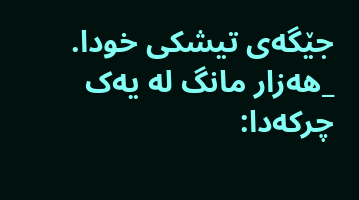جێگەی تیشکی خودا.
_هەزار مانگ لە یەک چرکەدا: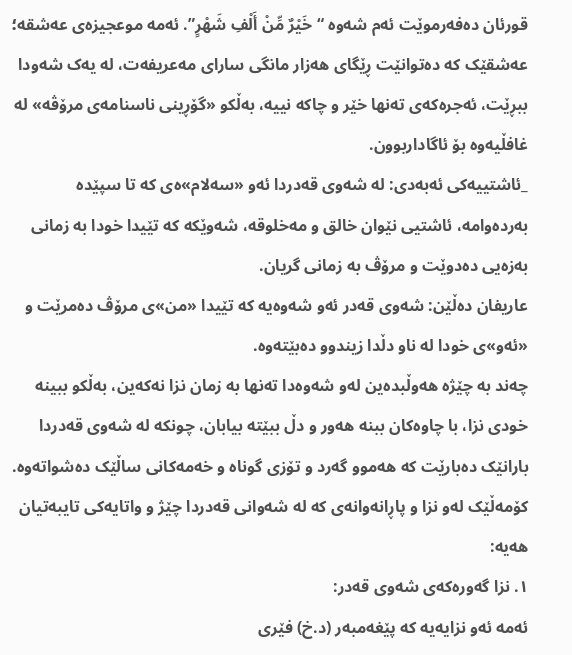قورئان دەفەرموێت ئەم شەوە “خَيْرٌ مِّنْ أَلْفِ شَهْرٍ”. ئەمە موعجیزەی عەشقە؛ عەشقێک کە دەتوانێت ڕێگای هەزار مانگی سارای مەعریفەت، لە یەک شەودا ببڕێت، ئەجرەکەی تەنها خێر و چاکە نییە، بەڵکو «گۆڕینی ناسنامەی مرۆڤە» لە غافڵیەوە بۆ ئاگاداربوون.
_ئاشتییەکی ئەبەدی: لە شەوی قەدردا ئەو «سەلام»ەی کە تا سپێدە بەردەوامە، ئاشتیی نێوان خالق و مەخلوقە، شەوێکە کە تێیدا خودا بە زمانی بەزەیی دەدوێت و مرۆڤ بە زمانی گریان.
عاریفان دەڵێن: شەوی قەدر ئەو شەوەیە کە تێیدا «من»ی مرۆڤ دەمرێت و «ئەو»ی خودا لە ناو دڵدا زیندوو دەبێتەوە.
چەند بە چێژە هەوڵبدەین لەو شەوەدا تەنها بە زمان نزا نەکەین، بەڵکو ببینە خودی نزا، با چاوەکان ببنە هەور و دڵ ببێتە بیابان، چونکە لە شەوی قەدردا بارانێک دەبارێت کە هەموو گەرد و تۆزی گوناه و خەمەکانی ساڵێک دەشواتەوە.
کۆمەڵێک لەو نزا و پاڕانەوانەی کە لە شەوانی قەدردا چێژ و واتایەکی تایبەتیان هەیە:
١. نزا گەورەکەی شەوی قەدر:
ئەمە ئەو نزایەیە کە پێغەمبەر (د.خ) فێری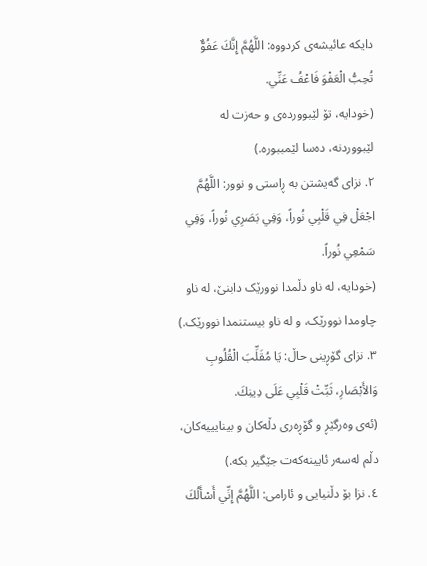دایکە عائیشەی کردووە: اللَّهُمَّ إِنَّكَ عَفُوٌّ تُحِبُّ الْعَفْوَ فَاعْفُ عَنِّي.
(خودایە، تۆ لێبووردەی و حەزت لە لێبووردنە، دەسا لێمببورە.)
٢. نزای گەیشتن بە ڕاستی و نوور: اللَّهُمَّ اجْعَلْ فِي قَلْبِي نُوراً، وَفِي بَصَرِي نُوراً، وَفِي سَمْعِي نُوراً.
(خودایە، لە ناو دڵمدا نوورێک دابنێ، لە ناو چاومدا نوورێک، و لە ناو بیستنمدا نوورێک.)
٣. نزای گۆڕینی حاڵ: يَا مُقَلِّبَ الْقُلُوبِ وَالأَبْصَارِ، ثَبِّتْ قَلْبِي عَلَى دِينِكَ.
(ئەی وەرگێڕ و گۆڕەری دڵەکان و بینایییەکان، دڵم لەسەر ئایینەکەت جێگیر بکە.)
٤. نزا بۆ دڵنیایی و ئارامی: اللَّهُمَّ إِنِّي أَسْأَلُكَ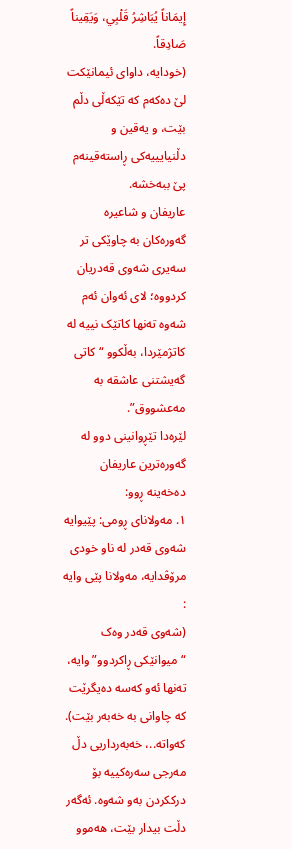إِيمَاناً يُبَاشِرُ قَلْبِي، وَيَقِيناً صَادِقاً.
(خودایە، داوای ئیمانێکت لێ دەکەم کە تێکەڵی دڵم بێت، و یەقین و دڵنیایییەکی ڕاستەقینەم پێ ببەخشە.
عاریفان و شاعیرە گەورەکان بە چاوێکی تر سەیری شەوی قەدریان کردووە؛ لای ئەوان ئەم شەوە تەنها کاتێک نییە لە کاتژمێردا، بەڵکوو “کاتی گەیشتنی عاشقە بە مەعشووق”.
لێرەدا تێڕوانینی دوو لە گەورەترین عاریفان دەخەینە ڕوو:
١. مەولانای ڕومی: پێیوایە شەوی قەدر لە ناو خودی مرۆڤدایە، مەولانا پێی وایە :
(شەوی قەدر وەک “میوانێکی ڕاکردوو” وایە، تەنها ئەو کەسە دەیگرێت کە چاوانی بە خەبەر بێت).
کەواتە..، خەبەرداریی دڵ مەرجی سەرەکییە بۆ درککردن بەو شەوە. ئەگەر دڵت بیدار بێت، هەموو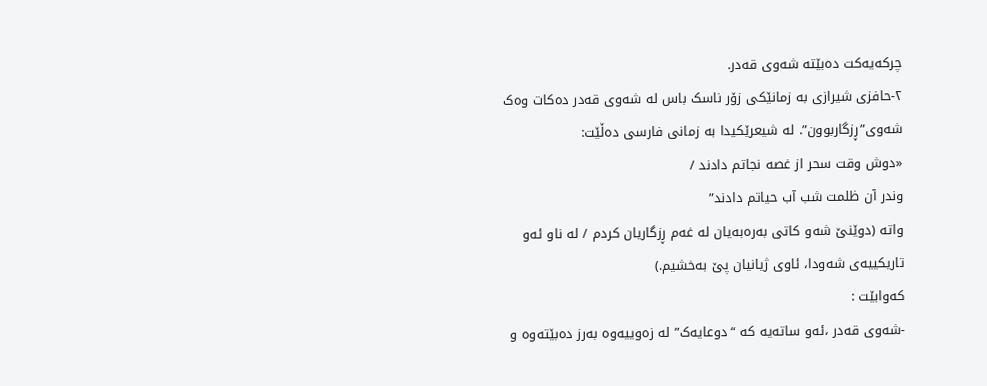چرکەیەکت دەبێتە شەوی قەدر.
٢-حافزی شیرازی بە زمانێکی زۆر ناسک باس لە شەوی قەدر دەکات وەک شەوی”ڕزگاربوون”. لە شیعرێکیدا بە زمانی فارسی دەڵێت:
«دوش وقت سحر از غصه نجاتم دادند /
وندر آن ظلمت شب آب حیاتم دادند”
واتە (دوێنێ شەو کاتی بەرەبەیان لە غەم ڕزگاریان کردم / لە ناو ئەو تاریکییەی شەودا، ئاوی ژیانیان پێ بەخشیم.)
کەوابێت :
-شەوی قەدر ،ئەو ساتەیە کە “دوعایەک” لە زەوییەوە بەرز دەبێتەوە و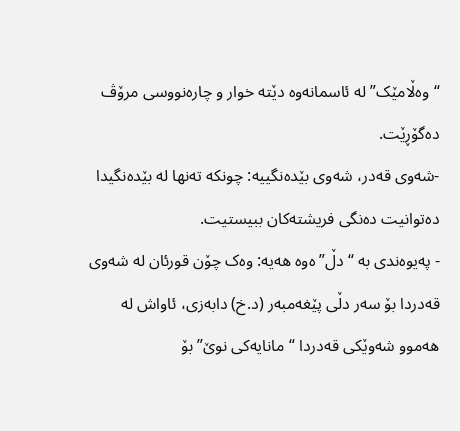“وەڵامێک” لە ئاسمانەوە دێتە خوار و چارەنووسی مرۆڤ دەگۆڕێت.
-شەوی قەدر، شەوی بێدەنگییە: چونکە تەنها لە بێدەنگیدا دەتوانیت دەنگی فریشتەکان ببیستیت.
- پەیوەندی بە “دڵ”ەوە هەیە: وەک چۆن قورئان لە شەوی قەدردا بۆ سەر دڵی پێغەمبەر (د.خ) دابەزی، ئاواش لە هەموو شەوێکی قەدردا “مانایەکی نوێ” بۆ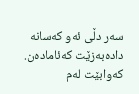سەر دڵی ئەو کەسانە دادەبەزێت کەئامادەن.
کەوابێت لەم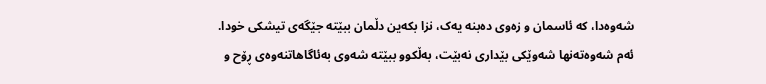شەوەدا، کە ئاسمان و زەوی دەبنە یەک، نزا بکەین دڵمان ببێتە جێگەی تیشکی خودا.
ئەم شەوەتەنها شەوێکی بێداری نەبێت، بەڵکوو ببێتە شەوی بەئاگاهاتنەوەی ڕۆح و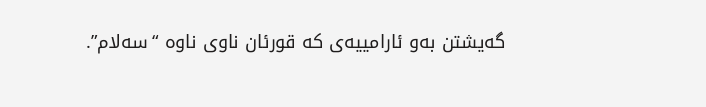گەیشتن بەو ئارامییەی کە قورئان ناوی ناوە “سەلام”.